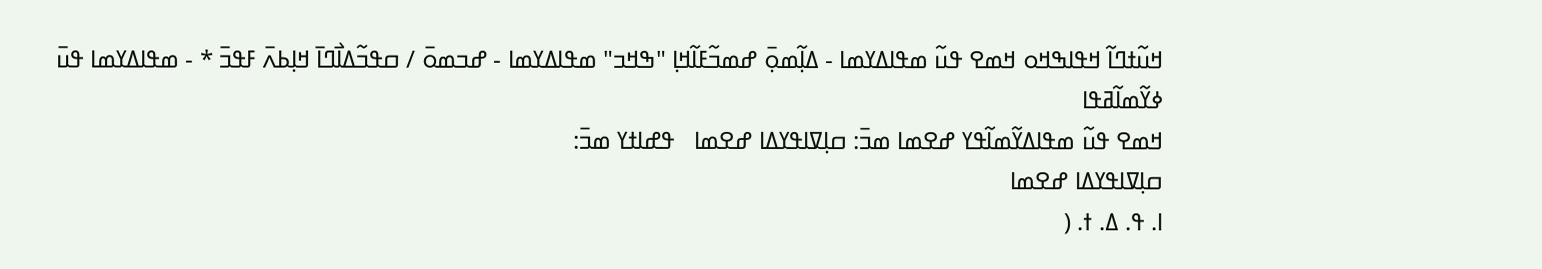ߞߎ߬ߙߣߊ߬ ߞߟߊߒߞߋ ߞߘߐ ߟߎ߬ ߘߟߊߡߌߘߊ - ߡߊ߲߬ߘߋ߲߫ ߝߘߏ߬ߓߊ߬ߞߊ߲ "ߒߞߏ" ߘߟߊߡߌߘߊ - ߝߏߘߋ߫ / ߛߟߏ߬ߡߊ߯ߣߊ߫ ߞߊ߲ߕߍ߫ ߓߟߏ߫ * - ߘߟߊߡߌߘߊ ߟߎ߫ ߦߌ߬ߘߊ߬ߥߟߊ
ߞߘߐ ߟߎ߬ ߘߟߊߡߌ߬ߘߊ߬ߟߌ ߝߐߘߊ ߘߏ߫: ߛߊ߲ߜߊߟߌߡߊ ߝߐߘߊ   ߟߝߊߙߌ ߘߏ߫:
ߛߊ߲ߜߊߟߌߡߊ ߝߐߘߊ
ߊ. ߟ. ߡ. ߙ. (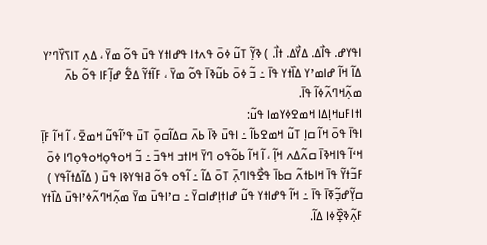ߊߟߌߝ. ߟߊ߯ߡ. ߡߌ߯ߡ. ߙߊ߯. ) ߢߌ߲߬ ߠߎ߬ ߦߋ߫ ߟߍߙߊ ߟߝߊߙߌ ߟߎ߫ ߟߋ߬ ߘߌ߫ ، ߡߍ߲ ߠߊߖߌ߰ߣߴߌ ߡߊ߬ ߞߊ߬ ߝߊߘߴߌ ߡߊ߰ߙߌ ߟߊ߫ ߸ ߏ߬ ߦߋ߫ ߕߎ߬ߢߊ߫ ߟߋ߬ ߘߌ߫ ، ߓߊ߬ߙߌ߬ ߡߐ߱ ߝߊ߲߬ߓߊ ߟߋ߬ ߕߍ߫ ߘߍ߲߬ߞߣߍ߬ߦߊ߬ ߟߊ߫.
ߊߙߊߓߎߞߊ߲ߡߊ ߞߘߐߦߌߘߊ ߟߎ߬:
ߊߟߊ߫ ߟߋ߫ ߞߊ߬ ߛߊ߲ ߠߎ߬ ߞߘߐߕߊ߬ ߸ ߊߟߎ߫ ߢߊ߫ ߕߍ߫ ߛߡߊ߬ߛߋ߲߫ ߠߎ߫ ߟߴߊ߬ߟߎ߬ ߞߘߐ߫ ، ߊ߬ ߞߊ߬ ߓߊ߲߫ ߞߵߊ߬ ߟߊߞߢߊ߫ ߛߍ߬ߡߍ ߞߊ߲߬ ، ߊ߬ ߞߊ߬ ߕߋ߬ߟߋ ߣߌ߫ ߞߊߙߏ ߞߟߏ߫ ߸ ߏ߬ ߞߋߟߋ߲ߞߋߟߋ߲ߣߊ ߦߋ߫ ߓߏ߬ߙߌ߬ ߟߊ߫ ߞߊߕߙߍ߬ ߛߕߊ߫ ߟߐ߯ߟߊߣߍ߲߫ ߠߋ߫ ߡߊ߬ ߸ ߊ߬ߟߋ ߟߋ߬ ߥߊߟߌߢߊ ߟߎ߫ ( ߡߊ߬ߡߙߊ߬ߟߌ ) ߛߌ߲߬ߝߏ߲߬ߧߊ߫ ߟߊ߫ ߸ ߞߊ߬ ߟߝߊߙߌ ߟߎ߬ ߝߊߙߊ߲ߝߊߛߌ߫ ߸ ߛߴߊߟߎ߫ ߘߌ߫ ߘߍ߲߬ߞߣߍ߬ߦߴߊߟߎ߫ ߡߊ߰ߙߌ ߓߍ߲߬ߢߐ߲߰ߦߊ ߡߊ߬.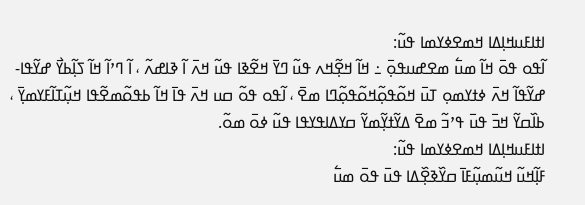ߊߙߊߓߎߞߊ߲ߡߊ ߞߘߐߦߌߘߊ ߟߎ߬:
ߊ߬ߟߋ ߟߋ߫ ߞߊ߬ ߘߎ߱ ߘߐߝߎߟߋ߲߫ ߸ ߞߊ߬ ߞߐ߲߬ߞߍ ߟߎ߬ ߣߌ߫ ߞߐ߬ߢߊ ߟߎ߬ ߞߍ߫ ߊ߬ ߢߊߝߍ߬ ، ߊ߬ ߣߴߊ߬ ߞߊ߬ ߖߊ߲߬ߕߌ߯ ߝߌ߬ߟߊ-ߝߌ߬ߟߊ߬ ߞߍ߫ ߦߙߌߘߋ߲ ߠߎ߫ ߞߋ߬ߟߋ߲߬ߞߋ߬ߟߋ߲߬ߣߊ ߘߐ߫ ، ߊ߬ߟߋ ߟߋ߬ ߛߎ ߞߍ߫ ߟߊ߫ ߞߊ߬ ߕߟߋ߬ߘߐ߬ߟߊ ߞߎ߲߬ߠߊ߬ߓߌߘߌ߲߫ ، ߕߊ߰ߛߌ߬ ߞߏ߫ ߟߎ߫ ߟߴߏ߬ ߘߐ߫ ߡߌ߬ߙߌ߲߬ߘߌ߬ ߛߌߡߊߟߌߟߊ ߟߎ߬ ߦߋ߫ ߘߋ߬.
ߊߙߊߓߎߞߊ߲ߡߊ ߞߘߐߦߌߘߊ ߟߎ߬:
ߓߊ߲߬ߞߎ߬ ߞߎ߬ߘߎ߲߬ߓߊ߫ ߛߌ߰ߢߐ߲߰ߡߊ ߟߎ߫ ߟߋ߫ ߘߎ߱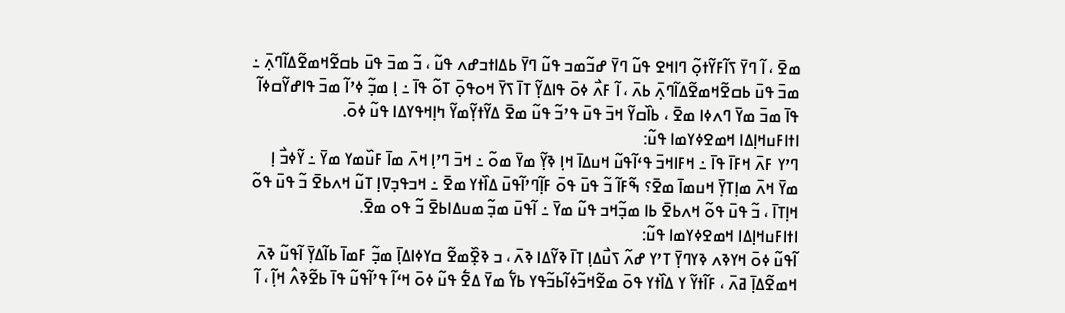ߘߐ߫ ، ߊ߬ ߣߌ߫ ߖߊ߬ߓߌ߬ߙߋ߲߬ ߣߊߞߐ ߟߎ߬ ߣߌ߫ ߝߏ߬ߘߏ ߟߎ߬ ߣߌ߫ ߕߡߊߙߏߝߍ ߟߎ߬ ، ߏ߬ ߘߏ߫ ߟߎ߫ ߕߛߐ߬ߞߘߐ߬ߡߊ߬ߣߍ߲߫ ߸ ߘߏ߫ ߟߎ߫ ߕߛߐ߬ߞߘߐ߬ߡߊ߬ߣߍ߲߫ ߕߍ߫ ، ߊ߬ ߓߍ߯ ߦߋ߫ ߟߊߡߌ߲߬ ߠߊ߫ ߖߌ߫ ߞߋߟߋ߲߫ ߠߋ߬ ߟߊ߫ ߸ ߊ߲ ߘߏ߲߬ ߦߴߊ߬ ߘߏ߫ ߟߊߝߌ߬ߛߦߊ߬ ߟߊ߫ ߘߏ߫ ߘߌ߫ ߣߍߦߊ ߘߐ߫ ، ߕߊ߰ߛߌ߬ ߞߏ߫ ߟߎ߫ ߟߴߏ߬ ߟߎ߬ ߘߐ߫ ߡߌ߬ߙߌ߲߬ߘߌ߬ ߤߊ߲ߞߟߌߡߊ ߟߎ߬ ߦߋ߫.
ߊߙߊߓߎߞߊ߲ߡߊ ߞߘߐߦߌߘߊ ߟߎ߬:
ߣߴߌ ߓߍ߫ ߞߓߊ߫ ߟߊ߫ ߸ ߞߓߊߞߏ߫ ߟߵߊ߬ߟߎ߬ ߞߎߡߊ߫ ߞߊ߲ ߢߌ߲߬ ߘߌ߫ ߘߋ߬ ߸ ߞߏ߫ ߣߴߊ߲ ߞߍ߫ ߘߊ߫ ߓߎ߰ߘߌ ߘߌ߫ ߸ ߌ߬ߦߏ߯ ߊ߲ ߘߌ߫ ߞߍ߫ ߘߊ߲ߠߌ߲߫ ߞߎߘߊ߫ ߘߐ߫؟ ߒ߬ߓߊ߬ ߏ߬ ߟߎ߫ ߟߋ߫ ߓߊ߲߬ߣߴߊ߬ߟߎ߫ ߡߊ߰ߙߌ ߘߐ߫ ߸ ߞߏߟߏ߲ߜߊ߲ ߠߎ߬ ߞߍߕߐ߫ ߏ߬ ߟߎ߫ ߟߋ߬ ߞߊ߲ߠߊ߫ ، ߏ߬ ߟߎ߫ ߟߋ߬ ߞߍߕߐ߫ ߕߊ ߘߏ߲߬ߞߏ ߟߎ߬ ߘߌ߫ ߸ ߊ߬ߟߎ߫ ߘߏ߲߬ ߘߎߡߊߕߐ߫ ߏ߬ ߟߋ ߘߐ߫.
ߊߙߊߓߎߞߊ߲ߡߊ ߞߘߐߦߌߘߊ ߟߎ߬:
ߊ߬ߟߎ߬ ߦߋ߫ ߞߌߢߍ ߢߌߣߌ߲߫ ߠߴߌ ߝߍ߬ ߖߎ߯ߡߊ߲ ߠߊ߫ ߢߌ߬ߡߊ ߢߍ߫ ، ߏ ߢߐ߲߰ߘߐ߬ ߛߌߦߊߡߊ߲߫ ߘߏ߲߬ ߓߘߊ߫ ߕߊ߬ߡߌ߲߫ ߊ߬ߟߎ߬ ߢߍ߫ ߞߘߐ߬ߡߊ߲߫ ߥߍ߫ ، ߓߊ߬ߙߌ߬ ߌ ߡߊ߰ߙߌ ߟߋ߫ ߘߐ߬ߞߏ߬ߦߊ߬ߕߏ߬ߟߌ ߕߌ߱ ߘߌ߫ ߡߐ߱ ߟߎ߬ ߦߋ߫ ߞߵߊ߬ ߟߴߊ߬ߟߎ߬ ߟߊ߫ ߕߐ߬ߢߍ߮ ߞߊ߲߬ ، ߊ߬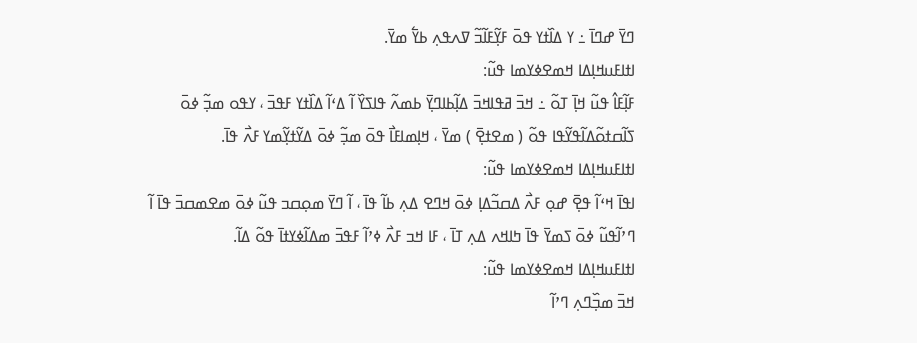ߣߌ߫ ߝߣߊ߫ ߸ ߌ ߡߊ߰ߙߌ ߟߋ߫ ߓߌ߲߬ߓߊ߬ߏ߬ ߜߍߟߍ߲ ߕߌ߱ ߘߌ߫.
ߊߙߊߓߎߞߊ߲ߡߊ ߞߘߐߦߌߘߊ ߟߎ߬:
ߓߊ߲߬ߓߊ߮ ߟߎ߬ ߞߊ߲߫ ߠߋ߬ ߸ ߞߏ߫ ߥߟߊߞߏ߫ ߡߊ߲߬ߕߊߣߌ߲߫ ߕߘߍ߬ ߟߊߖߌ߰ ߊ߬ ߡߵߊ߬ ߡߊ߰ߙߌ ߓߟߏ߫ ، ߌߟߋ ߘߏ߲߬ ߦߋ߫ ߖߊ߬ߛߙߋ߬ߡߊ߬ߟߌ߬ߟߊ ߟߋ߬ ( ߘߐߙߐ߲߫ ) ߘߌ߫ ، ߞߊ߲ߘߊߓߊ߯ ߟߋ߫ ߘߏ߲߬ ߦߋ߫ ߡߌ߬ߙߌ߲߬ߘߌ ߓߍ߯ ߟߊ߫.
ߊߙߊߓߎߞߊ߲ߡߊ ߞߘߐߦߌߘߊ ߟߎ߬:
ߊߟߊ߫ ߞߵߊ߬ ߟߐ߲߫ ߝߋ߲ ߓߍ߯ ߡߛߏ߬ߡߊ߲ ߦߋ߫ ߞߣߐ ߡߍ߲ ߕߊ߬ ߟߊ߫ ، ߊ߬ ߣߌ߫ ߘߋ߲ߛߏ ߟߎ߬ ߦߋ߫ ߘߐߘߛߏ߫ ߟߊ߫ ߊ߬ ߣߴߊ߬ߟߎ߬ ߦߋ߫ ߖߘߌ߫ ߟߊ߫ ߤߊߞߍ ߡߍ߲ ߠߊ߫ ، ߓߊ ߞߏ ߓߍ߯ ߦߴߊ߬ ߓߟߏ߫ ߘߡߊ߬ߦߌߙߊ߫ ߟߋ߬ ߡߊ߬.
ߊߙߊߓߎߞߊ߲ߡߊ ߞߘߐߦߌߘߊ ߟߎ߬:
ߞߏ߫ ߘߏ߲߰ߣߍ߲ ߣߴߊ߬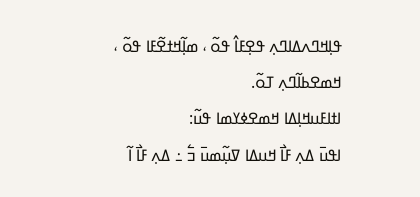ߟߊ߲ߞߣߍߡߊߣߍ߲ ߟߐ߲ߓߊ߮ ߟߋ߬ ، ߘߊ߲߬ߞߙߐ߬ߓߊ ߟߋ߬ ، ߞߘߐߕߊ߬ߣߍ߲ ߠߋ߬.
ߊߙߊߓߎߞߊ߲ߡߊ ߞߘߐߦߌߘߊ ߟߎ߬:
ߊߟߎ߫ ߡߍ߲ ߓߊ߯ ߞߎߡߊ ߜߎ߲߬ߘߎ߫ ߏ߱ ߸ ߡߍ߲ ߓߊ߯ ߊ߬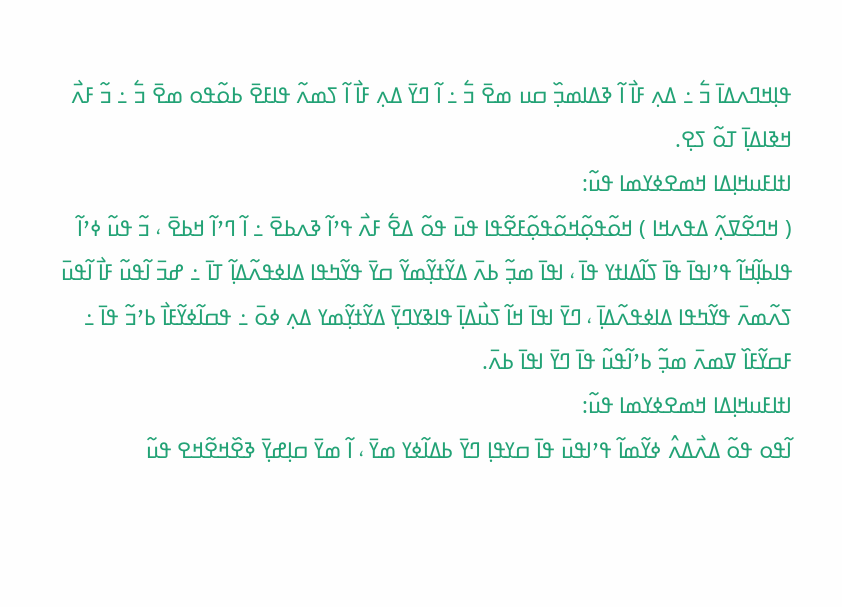ߟߊ߲ߞߣߍߡߊ߫ ߏ߱ ߸ ߡߍ߲ ߓߊ߯ ߊ߬ ߢߡߊߘߏ߲߰ ߛߎ ߘߐ߫ ߏ߱ ߸ ߊ߬ ߣߌ߫ ߡߍ߲ ߓߊ߯ ߊ߬ ߖߘߍ߬ ߟߊߓߐ߫ ߕߋ߬ߟߋ ߘߐ߫ ߏ߱ ߸ ߏ߬ ߓߍ߯ ߞߢߊߡߊ߲߫ ߠߋ߬ ߖߐ߲.
ߊߙߊߓߎߞߊ߲ߡߊ ߞߘߐߦߌߘߊ ߟߎ߬:
( ߞߣߐ߬ߜߍ߲߬ ߡߟߍߞߊ ) ߞߋ߬ߟߋ߲߬ߞߋ߬ߟߋ߲߬ߓߐ߬ߟߊ ߟߎ߫ ߟߋ߬ ߡߐ߱ ߓߍ߯ ߟߴߊ߬ ߢߍߕߐ߫ ߸ ߊ߬ ߣߴߊ߬ ߞߕߐ߫ ، ߏ߬ ߟߎ߬ ߦߴߊ߬ ߟߊߕߊ߲߬ߞߊ߬ ߟߴߊߟߊ߫ ߟߊ߫ ߖߊ߬ߡߊߙߌ ߟߊ߫ ، ߊߟߊ߫ ߘߏ߲߬ ߕߍ߫ ߡߌ߬ߙߌ߲߬ߘߌ߬ ߛߌ߫ ߟߌ߬ߤߟߊ ߡߊߦߟߍ߬ߡߊ߲߬ ߠߊ߫ ߸ ߝߏ߫ ߊ߬ߟߎ߬ ߓߊ߯ ߊ߬ߟߎ߫ ߖߍ߬ߘߍ߫ ߟߌ߬ߤߟߊ ߡߊߦߟߍ߬ߡߊ߲߫ ، ߣߌ߫ ߊߟߊ߫ ߞߊ߬ ߖߎ߯ߡߊ߲߫ ߟߊߢߌߣߌ߲߫ ߡߌ߬ߙߌ߲߬ߘߌ ߡߍ߲ ߦߋ߫ ߸ ߟߛߊ߬ߦߌ߬ߓߊ߯ ߕߴߏ߬ ߟߊ߫ ߸ ߓߛߌ߬ߓߊ߰ ߜߘߍ߫ ߘߏ߲߬ ߕߴߊ߬ߟߎ߬ ߟߊ߫ ߣߌ߫ ߊߟߊ߫ ߕߍ߫.
ߊߙߊߓߎߞߊ߲ߡߊ ߞߘߐߦߌߘߊ ߟߎ߬:
ߊ߬ߟߋ ߟߋ߬ ߡߍ߯ߡߍ߮ ߦߌ߬ߘߊ߬ ߟߴߊߟߎ߫ ߟߊ߫ ߛߌߟߊ߲ ߣߌ߫ ߕߡߊ߬ߦߌ ߘߌ߫ ، ߊ߬ ߘߌ߫ ߛߊ߲ߝߌ߲߫ ߢߐ߰ߞߐ߬ߞߐ ߟߎ߬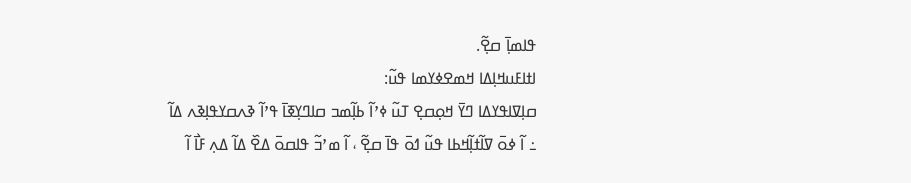ߟߊߘߊ߲߫ ߛߐ߲߬.
ߊߙߊߓߎߞߊ߲ߡߊ ߞߘߐߦߌߘߊ ߟߎ߬:
ߛߊ߲ߜߊߟߌߡߊ ߣߌ߫ ߞߋ߲ߛߐ߲ ߠߎ߬ ߦߴߊ߬ ߕߊ߲߬ߘߏ ߛߊߣߌ߲ߧߊ߫ ߟߴߊ߬ ߢߍߛߌߟߊ߲ߢߍ ߡߊ߬ ߸ ߊ߬ ߦߋ߫ ߜߊ߬ߙߊ߲߬ߞߕߊ ߟߎ߬ ߗߋ߫ ߟߊ߫ ߛߐ߲߬ ، ߊ߬ ߘߴߏ߬ ߟߊߛߋ߫ ߡߐ߰ ߡߊ߬ ߡߍ߲ ߓߊ߯ ߊ߬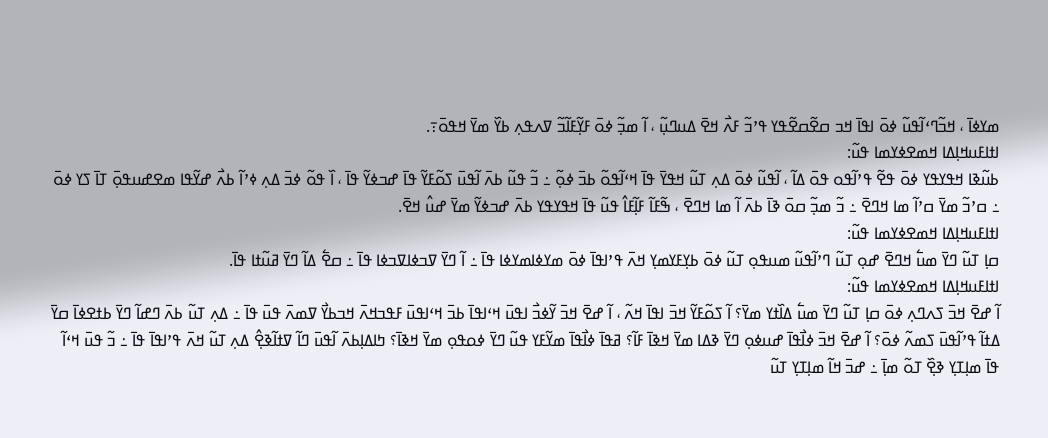ߘߌߦߊ߫ ، ߞߏ߬ߣߵߊ߬ߟߎ߬ ߦߋ߫ ߊߟߊ߫ ߞߏ ߛߐ߬ߛߐ߬ߟߌ ߟߴߏ߬ ߓߍ߯ ߞߐ߫ ߡߎߣߎ߲߬ ، ߊ߬ ߘߏ߲߬ ߦߋ߫ ߓߌ߲߬ߓߊ߬ߏ߬ ߜߍߟߍ߲ ߕߌ߰ ߘߌ߫ ߞߟߋ߫߹.
ߊߙߊߓߎߞߊ߲ߡߊ ߞߘߐߦߌߘߊ ߟߎ߬:
ߕߎ߬ߢߊ ߞߟߌߟߌ ߦߋ߫ ߟߐ߬ ߟߴߊ߬ߟߋ ߟߋ߫ ߡߊ߬ ، ߊ߬ߟߎ߬ ߦߋ߫ ߡߍ߲ ߠߎ߬ ߞߟߌ߫ ߟߊ߫ ߞߵߊ߬ߟߋ߬ ߕߏ߫ ߦߋ߲߬ ߸ ߏ߬ ߟߎ߬ ߕߍ߫ ߊ߬ߟߎ߫ ߖߋ߬ߓߌ߬ ߟߊ߫ ߝߏߦߌ߬ ߟߊ߫ ، ߊ߰ ߟߋ߬ ߦߏ߫ ߡߍ߲ ߦߴߊ߬ ߕߍ߯ ߝߌ߬ߟߊ ߘߐߝߎߟߋ߲߫ ߠߊ߫ ߖߌ ߦߋ߫ ߸ ߛߴߏ߬ ߘߌ߫ ߛߴߊ߬ ߘߊ ߞߣߐ߫ ߸ ߏ߬ ߘߏ߲߬ ߛߋ߫ ߢߊ߫ ߕߍ߫ ߊ߬ ߘߊ ߞߣߐ߫ ، ߒ߬ߓߊ߬ ߓߊ߲߬ߓߊ߮ ߟߎ߬ ߟߊ߫ ߞߟߌߟߌ ߕߍ߫ ߝߏߦߌ߬ ߘߌ߫ ߝߎ߮ ߞߐ߫.
ߊߙߊߓߎߞߊ߲ߡߊ ߞߘߐߦߌߘߊ ߟߎ߬:
ߛߊ߲ ߠߎ߬ ߣߌ߫ ߘߎ߱ ߞߣߐ߫ ߝߋ߲ ߠߎ߬ ߣߴߊ߬ߟߎ߬ ߘߎߟߋ߲ ߠߎ߬ ߦߋ߫ ߕߌ߲ߓߌߘߌ߲ ߞߍ߫ ߟߴߊߟߊ߫ ߦߋ߫ ߘߌߦߊߘߌߦߊ ߟߊ߫ ߸ ߊ߬ ߣߌ߫ ߜߏߦߊߜߏߦߊ ߟߊ߫ ߸ ߛߐ߱ ߡߊ߬ ߣߌ߫ ߥߎ߬ߙߊ ߟߊ߫.
ߊߙߊߓߎߞߊ߲ߡߊ ߞߘߐߦߌߘߊ ߟߎ߬:
ߊ߬ ߝߐ߫ ߞߏ߫ ߖߍߣߍ߲ ߦߋ߫ ߛߊ߲ ߠߎ߬ ߣߌ߫ ߘߎ߱ ߡߊ߰ߙߌ ߘߌ߫؟ ߊ߬ ߖߋ߬ߓߌ߬ ߞߏ߫ ߊߟߊ߫ ߞߍ߬ ، ߊ߬ ߝߐ߫ ߞߏ߫ ߌ߬ߦߏ߯ ߊߟߎ߫ ߞߵߊߟߊ߫ ߕߏ߫ ߞߵߊߟߎ߫ ߓߟߏߞߍ߫ ߞߏߕߌ߯ ߜߘߍ߫ ߟߎ߫ ߟߊ߫ ߸ ߡߍ߲ ߠߎ߬ ߕߍ߫ ߣߝߊ߬ ߣߌ߫ ߕߙߐߦߊ߫ ߛߌ߫ ߡߙߊ߬ ߟߴߊ߬ߟߎ߫ ߖߘߍ߬ ߦߋ߫؟ ߊ߬ ߝߐ߫ ߞߏ߫ ߦߊ߯ߟߊ߫ ߝߎߦߋ߲ ߣߌ߫ ߢߡߊ ߘߌ߫ ߞߢߊ߫ ߓߊ߬؟ ߥߟߊ߫ ߦߊ߯ߟߊ߫ ߘߌ߬ߓߌ ߟߎ߬ ߣߌ߫ ߦߋߟߋ߲ ߘߌ߫ ߞߢߊ߫؟ ߤߊߡߊ߲ߕߍ߫ ߊ߬ߟߎ߫ ߣߊ߬ ߜߙߊ߬ߢߐ߲߮ ߡߍ߲ ߠߎ߬ ߞߍ߫ ߟߴߊߟߊ߫ ߟߊ߫ ߸ ߏ߬ ߟߎ߫ ߞߵߊ߬ ߟߊ߫ ߘߊ߲ߠߌ߲ ߢߐ߲߰ ߠߋ߬ ߘߊ߲߫ ߸ ߝߏ߫ ߞߊ߬ ߘߊ߲ߠߌ߲ ߠߎ߬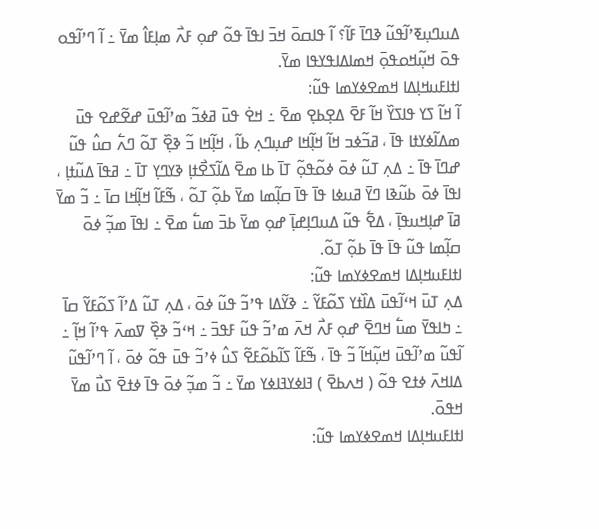ߡߎߣߎ߲ߧߴߊ߬ߟߎ߬ ߢߣߊ߫ ߓߊ߬؟ ߊ߬ ߟߊߛߋ߫ ߞߏ߫ ߊߟߊ߫ ߟߋ߬ ߝߋ߲ ߓߍ߯ ߘߊ߲ߓߊ߮ ߘߌ߫ ߸ ߊ߬ ߣߴߊ߬ߟߋ ߟߋ߫ ߞߎ߲߬ߞߋߟߋ߲߫ ߞߘߊߡߊߟߌߟߊ ߘߌ߫.
ߊߙߊߓߎߞߊ߲ߡߊ ߞߘߐߦߌߘߊ ߟߎ߬:
ߊ߬ ߞߊ߬ ߖߌ ߟߊߖߌ߰ ߞߊ߬ ߓߐ߫ ߡߐ߲ߕߐ߲ ߘߐ߫ ߸ ߞߐ߭ ߟߎ߫ ߥߦߏ߬ ߘߴߊ߬ߟߎ߫ ߝߐ߬ߝߐ ߟߎ߫ ߘߡߊ߬ߦߌߙߊ ߟߊ߫ ، ߥߏ߬ߦߏ ߞߊ߬ ߞߊ߲߬ߞߊ ߝߎ߲ߣߍ߲ ߕߊ߬ ، ߞߊ߲߬ߞߊ ߏ߬ ߢߐ߲߰ ߠߋ߬ ߣߍ߱ ߛߎ߮ ߟߎ߬ ߝߣߊ߫ ߟߊ߫ ߸ ߡߍ߲ ߠߎ߬ ߦߋ߫ ߦߋ߬ߟߋ߲߬ ߠߊ߫ ߕߊ ߘߐ߫ ߡߊ߬ߖߐ߯ߙߊ߲ ߢߌߣߌ߲ ߠߊ߫ ߸ ߥߟߊ߫ ߡߎ߬ߙߊ߲ ، ߊߟߊ߫ ߦߋ߫ ߕߎ߬ߢߊ ߣߌ߫ ߥߎߦߊ ߟߊ߫ ߟߊ߫ ߛߊ߲߬ߘߊ ߘߌ߫ ߕߋ߲߬ ߠߋ߬ ، ߒ߬ߓߊ߬ ߞߊ߲߬ߞߊ ߛߊ߫ ߸ ߏ߬ ߘߌ߫ ߥߊ߫ ߝߊ߲ߞߎߟߊ߲߫ ، ߡߐ߱ ߟߎ߬ ߡߎߣߊ߲ߝߊ߲߫ ߝߋ߲ ߘߌ߫ ߕߏ߫ ߘߎ߱ ߘߐ߫ ߸ ߊߟߊ߫ ߘߏ߲߬ ߦߋ߫ ߛߊ߲߬ߘߊ ߟߎ߬ ߟߊ߫ ߟߊ߫ ߕߋ߲߬ ߠߋ߬.
ߊߙߊߓߎߞߊ߲ߡߊ ߞߘߐߦߌߘߊ ߟߎ߬:
ߡߍ߲ ߠߎ߫ ߞߵߊ߬ߟߎ߫ ߡߊ߰ߙߌ ߖߋ߬ߓߌ߬ ߸ ߢߌ߬ߡߊ ߟߴߏ߬ ߟߎ߬ ߦߋ߫ ، ߡߍ߲ ߠߎ߬ ߡߴߊ߬ ߖߋ߬ߓߌ߬ ߛߊ߫ ߸ ߤߊߟߌ߫ ߘߎ߱ ߞߣߐ߫ ߝߋ߲ ߓߍ߯ ߞߍ߫ ߘߴߏ߬ ߟߎ߬ ߓߟߏ߫ ߸ ߞߵߏ߬ ߢߐ߲߰ ߜߘߍ߫ ߟߴߊ߬ ߞߊ߲߬ ߸ ߊ߬ߟߎ߬ ߘߴߊ߬ߟߎ߫ ߞߎ߲߬ߞߊ߬ ߏ߬ ߟߊ߫ ، ߒ߬ߓߊ߬ ߖߊ߬ߕߋ߬ߓߐ߬ ߖߎ߮ ߦߴߏ߬ ߟߎ߫ ߟߋ߬ ߦߋ߫ ، ߊ߬ ߣߴߊ߬ߟߎ߬ ߡߊߞߍ߫ ߦߙߐ ߟߋ߬ ( ߞߍߕߐ߫ ) ߔߊߦߌߔߊߦߌ ߘߌ߫ ߸ ߏ߬ ߘߏ߲߬ ߦߋ߫ ߟߊ߫ ߦߙߐ߫ ߖߎ߯ ߘߌ߫ ߞߟߋ߫.
ߊߙߊߓߎߞߊ߲ߡߊ ߞߘߐߦߌߘߊ ߟߎ߬: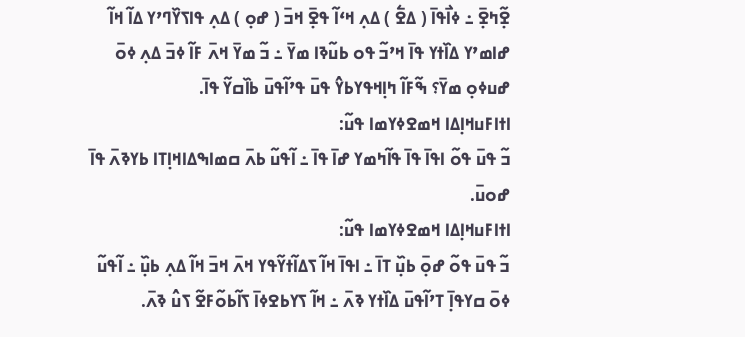ߐ߲߬ߤߐ߲߫ ߸ ߦߊ߯ߟߊ߫ ( ߡߐ߱ ) ߡߍ߲ ߞߵߊ߬ ߟߐ߲߫ ߞߏ߫ ( ߝߋ߲ ) ߡߍ߲ ߟߊߖߌ߰ߣߴߌ ߡߊ߬ ߞߊ߬ ߝߊߘߴߌ ߡߊ߰ߙߌ ߟߊ߫ ߞߴߏ߬ ߟߋ ߕߎ߬ߢߊ ߘߌ߫ ߸ ߏ߬ ߘߌ߫ ߞߍ߫ ߓߊ߬ ߦߏ߫ ߡߍ߲ ߦߋ߫ ߝߎߦߋ߲ ߘߌ߫؟ ߒ߬ߓߊ߬ ߤߊ߲ߞߟߌߕߌ߮ ߟߎ߫ ߟߴߊ߬ߟߎ߫ ߕߊ߰ߛߌ߬ ߟߊ߫.
ߊߙߊߓߎߞߊ߲ߡߊ ߞߘߐߦߌߘߊ ߟߎ߬:
ߏ߬ ߟߎ߫ ߟߋ߬ ߊߟߊ߫ ߟߊ߫ ߟߊ߬ߤߘߌ ߝߊ߫ ߟߊ߫ ߸ ߊ߬ߟߎ߬ ߕߍ߫ ߛߘߊߒߡߊߞߊ߲ߠߊ ߕߌߢߍ߫ ߟߊ߫ ߝߋߎ߫.
ߊߙߊߓߎߞߊ߲ߡߊ ߞߘߐߦߌߘߊ ߟߎ߬:
ߏ߬ ߟߎ߫ ߟߋ߬ ߝߋ߲߫ ߕߎ߲߰ ߠߊ߫ ߸ ߊߟߊ߫ ߞߊ߬ ߖߡߊ߬ߙߌ߬ߟߌ ߞߍ߫ ߞߏ߫ ߞߊ߬ ߡߍ߲ ߕߎ߲߰ ߸ ߊ߬ߟߎ߬ ߦߋ߫ ߛߌߟߊ߲߫ ߠߴߊ߬ߟߎ߫ ߡߊ߰ߙߌ ߢߍ߫ ߸ ߞߊ߬ ߖߌߕߐߦߊ߫ ߖߊ߬ߕߋ߬ߓߐ߬ ߖߎ߮ ߢߍ߫.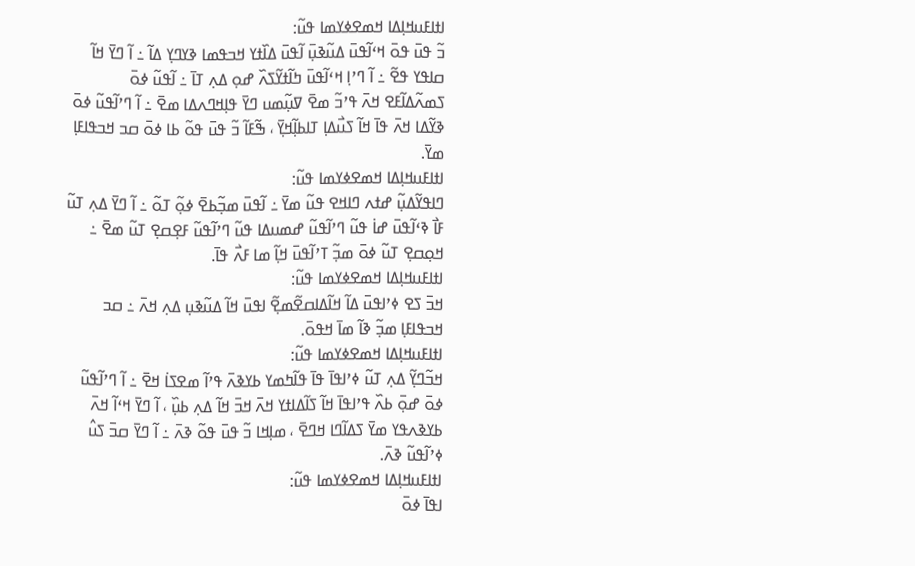ߊߙߊߓߎߞߊ߲ߡߊ ߞߘߐߦߌߘߊ ߟߎ߬:
ߏ߬ ߟߎ߫ ߟߋ߫ ߞߵߊ߬ߟߎ߫ ߡߎ߬ߢߎ߲߫ ߊ߬ߟߎ߫ ߡߊ߰ߙߌ ߞߏߟߘߊ ߢߌߣߌ߲ ߡߊ߬ ߸ ߊ߬ ߣߌ߫ ߞߊ߬ ߛߊߟߌ ߟߐ߬ ߸ ߊ߬ ߣߴߊ߲ ߞߵߊ߬ߟߎ߫ ߤߊ߬ߙߌ߬ߖߍ߰ ߝߋ߲ ߡߍ߲ ߠߊ߫ ߸ ߊ߬ߟߎ߬ ߦߋ߫ ߖߘߍ߬ߡߊ߬ߓߐ ߞߍ߫ ߟߴߏ߬ ߘߐ߫ ߜߎ߲߬ߘߎ ߣߌ߫ ߟߊ߲ߞߣߍߡߊ ߘߐ߫ ߸ ߊ߬ ߣߴߊ߬ߟߎ߬ ߦߋ߫ ߢߌ߬ߡߊ ߞߍ߫ ߟߊ߫ ߞߊ߬ ߖߎ߯ߡߊ߲ ߠߊߕߊ߲߬ߞߌ߲߫ ، ߒ߬ߓߊ߬ ߏ߬ ߟߎ߫ ߟߋ߬ ߕߊ ߦߋ߫ ߛߏ ߞߏߟߊߓߊ߲ ߘߌ߫.
ߊߙߊߓߎߞߊ߲ߡߊ ߞߘߐߦߌߘߊ ߟߎ߬:
ߣߊߟߌ߬ߡߎ߲߬ ߝߙߍ ߣߊߞߐ ߟߎ߬ ߘߌ߫ ߸ ߊ߬ߟߎ߫ ߘߏ߲߬ߕߐ߫ ߦߋ߲߬ ߠߋ߬ ߸ ߊ߬ ߣߌ߫ ߡߍ߲ ߠߎ߬ ߓߊ߯ ߢߵߊ߬ߟߎ߫ ߝߊ߭ ߟߎ߬ ߣߴߊ߬ߟߎ߬ ߝߘߎߡߊ ߟߎ߬ ߣߴߊ߬ߟߎ߬ ߓߐ߲ߛߐ߲ ߠߎ߬ ߘߐ߫ ߸ ߞߋ߲ߛߐ߲ ߠߎ߬ ߦߋ߫ ߘߏ߲߬ ߠߴߊ߬ߟߎ߫ ߞߊ߲߬ ߘߊ ߓߍ߯ ߟߊ߫.
ߊߙߊߓߎߞߊ߲ߡߊ ߞߘߐߦߌߘߊ ߟߎ߬:
ߞߏ߫ ߖߐ ߦߴߊߟߎ߫ ߡߊ߬ ߞߊ߬ߡߊߛߐ߬ߘߐ߲߬ ߊߟߎ߫ ߞߊ߬ ߡߎ߬ߢߎ߲ ߡߍ߲ ߞߍ߫ ߸ ߛߏ ߞߏߟߊߓߊ߲ ߘߏ߲߬ ߢߊ߬ ߘߊ߫ ߞߟߋ߫.
ߊߙߊߓߎߞߊ߲ߡߊ ߞߘߐߦߌߘߊ ߟߎ߬:
ߞߏ߬ߣߌ߲߬ ߡߍ߲ ߠߎ߬ ߦߴߊߟߊ߫ ߟߊ߫ ߟߊ߬ߤߘߌ ߕߌߢߍ߫ ߟߴߊ߬ ߘߐߖߊ߭ ߞߐ߫ ߸ ߊ߬ ߣߴߊ߬ߟߎ߬ ߦߋ߫ ߝߋ߲߫ ߕߍ߰ ߟߴߊߟߊ߫ ߞߊ߬ ߖߊ߬ߡߊߙߌ ߞߍ߫ ߞߏ߫ ߞߊ߬ ߡߍ߲ ߕߎ߲߰ ، ߊ߬ ߣߌ߫ ߞߵߊ߬ ߞߍ߫ ߕߌߢߍߟߌ ߘߌ߫ ߖߡߊ߬ߣߊ ߞߣߐ߫ ، ߘߊ߲ߞߊ ߏ߬ ߟߎ߫ ߟߋ߬ ߢߍ߫ ߸ ߊ߬ ߣߌ߫ ߛߏ߫ ߖߎ߮ ߦߴߊ߬ߟߎ߬ ߢߍ߫.
ߊߙߊߓߎߞߊ߲ߡߊ ߞߘߐߦߌߘߊ ߟߎ߬:
ߊߟߊ߫ ߦߋ߫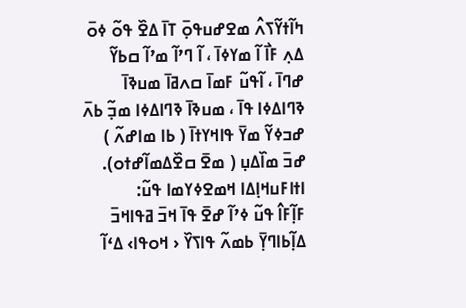ߤߊ߬ߙߌ߬ߖߍ߮ ߘߐߝߎߟߋ߲߫ ߠߊ߫ ߡߐ߰ ߟߋ߬ ߦߋ߫ ߡߍ߲ ߓߊ߯ ߊ߬ ߘߌߦߊ߫ ، ߊ߬ ߣߴߊ߬ ߘߴߊ߬ ߛߕߌ߬ ߝߣߊ߫ ، ߊ߬ߟߎ߬ ߓߘߊ߫ ߛߍߥߊ߫ ߘߎߢߊ߫ ߢߣߊߡߦߊ ߟߊ߫ ، ߘߎߢߊ߫ ߢߣߊߡߦߊ ߘߏ߲߬ ߕߍ߫ ߝߏߦߌ߬ ߘߌ߫ ߟߊߞߌߙߊ߫ ( ߕߊ ߘߊߝߍ߬ ) ߝߏ߫ ߘߊ߰ߡߎ߲ ( ߘߐ߫ ߛߐ߰ߡߘߊ߬ߝߙߋ).
ߊߙߊߓߎߞߊ߲ߡߊ ߞߘߐߦߌߘߊ ߟߎ߬:
ߓߊ߲߬ߓߊ߮ ߟߎ߬ ߦߴߊ߬ ߝߐ߫ ߟߊ߫ ߞߏ߫ ߥߟߊߞߏ߫ ߡߊ߲߬ߕߊߣߌ߲߫ ߕߘߍ߬ ߟߊߖߌ߰ ‹ ߞߋߟߊ› ߡߵߊ߬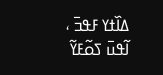ߡߊ߰ߙߌ ߓߟߏ߫ ، ߊ߬ߟߎ߫ ߖߋ߬ߓߌ߬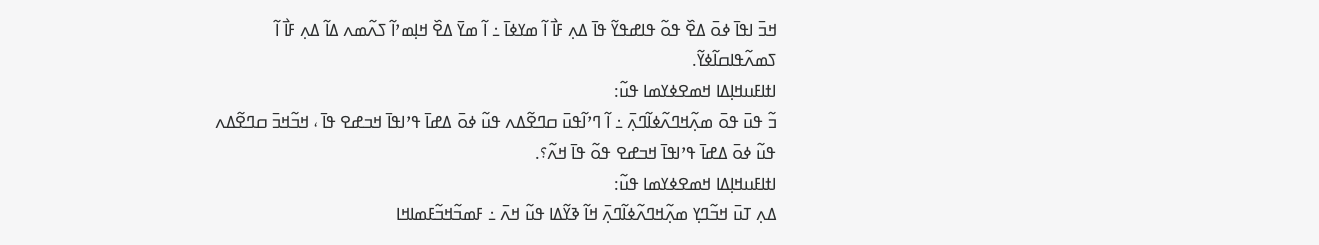ߞߏ߫ ߊߟߊ߫ ߦߋ߫ ߡߐ߰ ߟߋ߬ ߟߊߝߟߌ߬ ߟߊ߫ ߡߍ߲ ߓߊ߯ ߊ߬ ߘߌߦߊ߫ ߸ ߊ߬ ߘߌ߫ ߡߐ߰ ߞߊ߲ߘߴߊ߬ ߖߍ߬ߘߍ ߡߊ߬ ߡߍ߲ ߓߊ߯ ߊ߬ ߖߘߍ߬ߟߊߛߊ߬ߦߌ߬.
ߊߙߊߓߎߞߊ߲ߡߊ ߞߘߐߦߌߘߊ ߟߎ߬:
ߏ߬ ߟߎ߫ ߟߋ߫ ߘߍ߲߬ߞߣߍ߬ߦߊ߬ߣߍ߲߫ ߸ ߊ߬ ߣߴߊ߬ߟߎ߫ ߛߣߐ߬ߡߍ ߟߎ߬ ߦߋ߫ ߡߝߊ߫ ߟߴߊߟߊ߫ ߞߏߝߐ ߟߊ߫ ، ߞߏ߬ߞߏ߫ ߛߣߐ߬ߡߍ ߟߎ߬ ߦߋ߫ ߡߝߊ߫ ߟߴߊߟߊ߫ ߞߏߝߐ ߟߋ߬ ߟߊ߫ ߞߍ߬؟.
ߊߙߊߓߎߞߊ߲ߡߊ ߞߘߐߦߌߘߊ ߟߎ߬:
ߡߍ߲ ߠߎ߫ ߞߏ߬ߣߌ߲ ߘߍ߲߬ߞߣߍ߬ߦߊ߬ߣߍ߲߫ ߞߊ߬ ߢߌ߬ߡߊ ߟߎ߬ ߞߍ߫ ߸ ߓߘߏ߬ߞߏ߬ߓߘߊߞߊ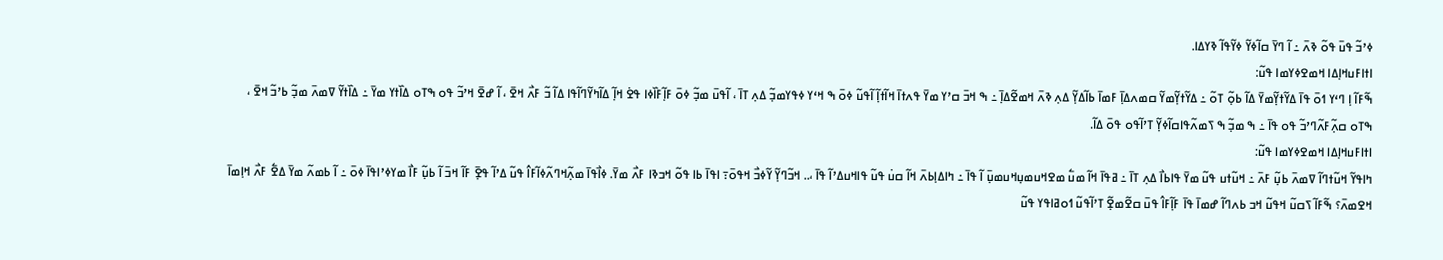ߦߴߏ߬ ߟߎ߫ ߟߋ߬ ߢߍ߫ ߸ ߊ߬ ߣߌ߫ ߛߊ߬ߦߌ߬ ߦߌ߬ߟߊ߬ ߢߌߡߊ.
ߊߙߊߓߎߞߊ߲ߡߊ ߞߘߐߦߌߘߊ ߟߎ߬:
ߒ߬ߓߊ߬ ߊ߲ ߣߵߌ ߗߋ߫ ߟߊ߫ ߡߌ߬ߙߌ߲߬ߘߌ߫ ߡߊ߬ ߕߋ߲߬ ߠߋ߬ ߸ ߡߌ߬ߙߌ߲߬ߘߌ߬ ߛߘߍߡߊ߲߫ ߓߘߊ߫ ߕߊ߬ߡߌ߲߬ ߡߍ߲ ߢߍ߫ ߞߘߐ߬ߡߊ߲߫ ߸ ߒ ߞߏ߫ ߛߴߌ ߘߌ߫ ߟߍߙߊ߫ ߞߊ߬ߙߊ߲߬ ߊ߬ߟߎ߬ ߦߋ߫ ߒ ߞߵߌ ߦߟߌߘߏ߲߬ ߡߍ߲ ߠߊ߫ ، ߊ߬ߟߎ߫ ߘߏ߲߬ ߦߋ߫ ߓߊ߲߬ߓߊ߰ߦߊ ߟߐ߭ ߞߊ߲߬ ߡߊ߬ߤߌ߬ߣߊ߬ߟߊ ߡߊ߬ ߏ߬ ߓߍ߯ ߞߐ߫ ، ߊ߬ ߝߐ߫ ߞߴߏ߬ ߟߋ ߒߠߋ ߡߊ߰ߙߌ ߘߌ߫ ߸ ߡߊ߰ߙߌ߬ ߜߘߍ߫ ߘߏ߲߬ ߕߴߏ߬ ߞߐ߫ ، ߒߠߋ ߛߍ߲߬ߓߍ߬ߣߴߏ߬ ߟߋ ߟߊ߫ ߸ ߒ ߘߏ߲߬ ߒ ߖߘߍ߬ߟߊߛߊ߬ߦߌ߲߬ ߠߴߊ߬ߟߋ ߟߋ߫ ߡߊ߬.
ߊߙߊߓߎߞߊ߲ߡߊ ߞߘߐߦߌߘߊ ߟߎ߬:
ߤߊߟߌ߬ ߞߎ߬ߙߣߊ߬ ߜߘߍ߫ ߕߎ߲߬ ߓߍ߫ ߸ ߞߎ߬ߙߎ ߟߎ߬ ߘߌ߫ ߟߊߕߊ߯ ߡߍ߲ ߠߊ߫ ߸ ߥߟߊ߫ ߞߊ߬ ߘߎ߱ ߘߐߞߎߘߎ߲ߞߎߘߎ߲߫ ߊ߬ ߟߊ߫ ߸ ߤߊߡߊ߲ߕߍ߫ ߞߊ߬ ߛߎ߭ ߟߎ߬ ߟߊߞߎߡߴߊ߬ ߟߊ߫ ،.. ߞߏ߬ߣߌ߲߬ ߌ߬ߦߏ߯ ߞߟߋ߫߹ ߊߟߊ߫ ߕߊ ߟߋ߬ ߞߏߢߊ ߓߍ߯ ߘߌ߫. ߦߊ߯ߟߊ߫ ߘߍ߲߬ߞߣߍ߬ߦߊ߬ߓߊ߮ ߟߎ߬ ߡߴߊ߬ ߟߐ߲߫ ߓߊ߬ ߞߏ߫ ߊ߬ ߕߎ߲߬ ߓߊ߯ ߘߌߦߴߊߟߊ߫ ߦߋ߫ ߸ ߊ߬ ߕߘߍ߬ ߘߌ߫ ߡߐ߱ ߓߍ߯ ߞߊ߲ߘߊ߫ ߞߐߘߍ߫؟ ߒ߬ߓߊ߬ ߖߛߎ߬ ߞߟߎ߬ ߞߏ ߕߍߣߊ߬ ߝߘߊ߫ ߟߊ߫ ߓߊ߲߬ߓߊ߮ ߟߎ߫ ߛߐ߬ߘߐ߲߬ ߠߴߊ߬ߟߎ߬ ߗߋߥߊߟߌ ߟߎ߬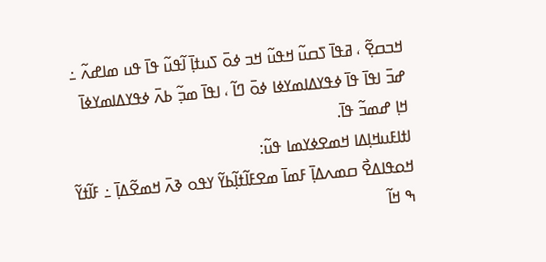ߞߏߛߐ߲߬ ، ߥߟߊ߫ ߖߛߎ߬ ߞߟߎ߬ ߞߏ ߦߋ߫ ߖߎߙߊ߲߫ ߊ߬ߟߎ߬ ߟߊ߫ ߟߎ ߘߊߝߍ߬ ߸ ߝߏ߫ ߊߟߊ߫ ߟߊ߫ ߦߟߌߡߊߘߌߦߊ ߦߋ߫ ߣߊ߬ ، ߊߟߊ߫ ߘߏ߲߬ ߕߍ߫ ߦߟߌߡߊߘߌߦߊ߫ ߞߊ߲ ߝߘߏ߬ ߟߊ߫.
ߊߙߊߓߎߞߊ߲ߡߊ ߞߘߐߦߌߘߊ ߟߎ߬:
ߞߋߟߊߡߐ߯ ߛߘߍߡߊ߲߫ ߓߘߊ߫ ߘߐߓߊ߬ߙߊ߲߬ߕߌ߬ ߌߟߋ ߢߍ߫ ߞߘߐ߬ߡߊ߲߫ ߸ ߓߊ߬ߙߌ߬ ߒ ߞߊ߬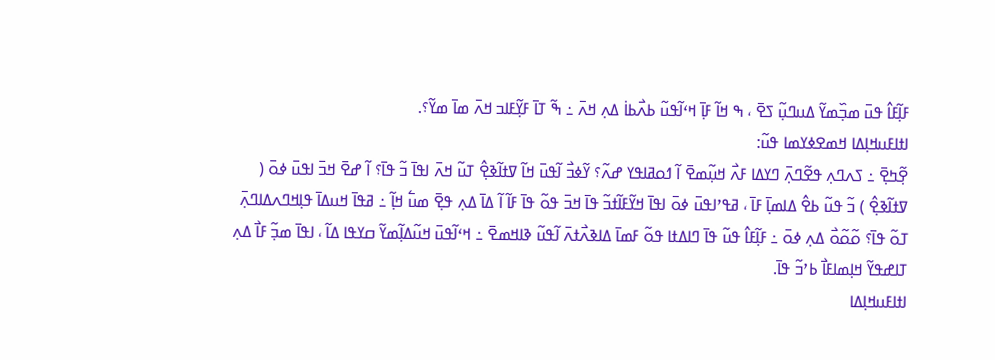ߓߊ߲߬ߓߊ߮ ߟߎ߫ ߘߏ߲߰ߘߌ߬ ߡߎߣߎ߲߬ ߖߐ߫ ، ߒ ߞߊ߬ ߓߊ߲߫ ߞߵߊ߬ߟߎ߬ ߕߍ߯ߕߊ߭ ߡߍ߲ ߞߍ߫ ߸ ߒ߬ ߠߊ߫ ߓߌ߲߬ߓߊߏ ߞߍ߫ ߘߊ߫ ߘߌ߬؟.
ߊߙߊߓߎߞߊ߲ߡߊ ߞߘߐߦߌߘߊ ߟߎ߬:
ߐ߲߬ߤߐ߲߫ ߸ ߖߍߣߍ߲ ߟߐ߬ߣߍ߲߫ ߣߌߡߊ ߓߍ߯ ߞߎ߲߬ߘߐ߫ ߊ߬ ߗߋߥߊߟߌ ߝߍ߬؟ ߌ߬ߦߏ߯ ߊ߬ߟߎ߫ ߞߊ߬ ߜߙߊ߬ߢߐ߲߮ ߠߎ߬ ߞߍ߫ ߊߟߊ߫ ߏ߬ ߟߊ߫؟ ߊ߬ ߝߐ߫ ߞߏ߫ ߊߟߎ߫ ߦߋ߫ ( ߜߙߊ߬ߢߐ߲߮ ) ߏ߬ ߟߎ߬ ߕߐ߮ ߡߊߘߊ߲߫ ߓߊ߫ ، ߥߟߴߊߟߎ߫ ߦߋ߫ ߊߟߊ߫ ߞߌ߬ߓߊ߬ߙߏ߬ ߟߊ߫ ߞߏ߫ ߟߋ߬ ߟߊ߫ ߓߊ߬ ߊ߬ ߡߊ߫ ߡߍ߲ ߟߐ߲߫ ߘߎ߱ ߞߊ߲߬ ߸ ߥߟߊ߫ ߞߎߡߊ߫ ߟߊ߲ߞߣߍߡߊߣߍ߲߫ ߠߋ߬ ߟߊ߫؟ ߋ߬ߋ߬ߋ߯ ߡߍ߲ ߦߋ߫ ߸ ߓߊ߲߬ߓߊ߮ ߟߎ߬ ߟߊ߫ ߣߊߡߙߊ ߟߋ߬ ߓߘߊ߫ ߡߊߢߍ߯ߙߍ߫ ߊ߬ߟߎ߬ ߢߊߞߘߐ߫ ߸ ߞߵߊ߬ߟߎ߫ ߞߎ߬ߡߊ߲߬ߘߌ߬ ߛߌߟߊ ߡߊ߬ ، ߊߟߊ߫ ߘߏ߲߬ ߓߊ߯ ߡߍ߲ ߠߊߝߟߌ߬ ߞߊ߲ߘߊߓߊ߯ ߕߴߏ߬ ߟߊ߫.
ߊߙߊߓߎߞߊ߲ߡߊ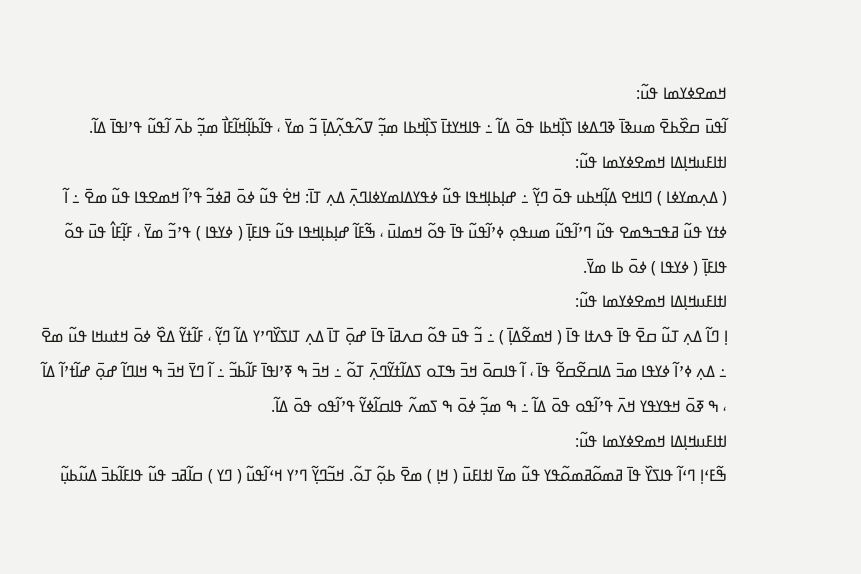ߞߘߐߦߌߘߊ ߟߎ߬:
ߊ߬ߟߎ߫ ߛߐ߰ߕߐ߫ ߘߎߢߊ߫ ߢߣߡߦߊ ߖߊ߲߰ߞߕߊ ߟߋ߫ ߡߊ߬ ߸ ߟߊߞߌߙߊ߫ ߖߊ߲߰ߞߕߊ ߘߏ߲߬ ߜߍ߬ߟߍ߲߬ߡߊ߲߫ ߏ߬ ߘߌ߫ ، ߟߊ߬ߕߊ߲߬ߞߊ߬ߓߊ߯ ߘߏ߲߬ ߕߍ߫ ߊ߬ߟߎ߬ ߟߴߊߟߊ߫ ߡߊ߬.
ߊߙߊߓߎߞߊ߲ߡߊ ߞߘߐߦߌߘߊ ߟߎ߬:
( ߡߍ߲ߘߌߦߊ ) ߣߊߞߐ ߡߊ߲߬ߞߕߎ ߟߋ߫ ߣߌ߲߬ ߸ ߝߊ߲ߕߊ߲ߞߟߊ ߟߎ߬ ߦߟߌߡߊߘߌߦߊߣߍ߲߫ ߡߍ߲ ߠߊ߫: ߞߐ߭ ߟߎ߬ ߦߋ߫ ߥߦߏ߬ ߟߴߊ߬ ߞߘߐߟߊ ߟߎ߬ ߘߐ߫ ߸ ߊ߬ ߦߙߌ ߟߎ߬ ߥߟߏߒߘߐ ߟߎ߬ ߣߴߊ߬ߟߎ߬ ߘߎߟߋ߲ ߦߴߊ߬ߟߎ߬ ߟߊ߫ ߟߋ߬ ߞߘߊߎ߫ ، ߒ߬ߓߊ߬ ߝߊ߲ߕߊ߲ߞߟߊ ߟߎ߬ ߟߊߓߊ߲߫ ( ߦߌߟߊ ) ߟߴߏ߬ ߘߌ߫ ، ߓߊ߲߬ߓߊ߮ ߟߎ߫ ߟߋ߬ ߟߊߓߊ߲߫ ( ߦߌߟߊ ) ߦߋ߫ ߕߊ ߘߌ߫.
ߊߙߊߓߎߞߊ߲ߡߊ ߞߘߐߦߌߘߊ ߟߎ߬:
ߊ߲ ߣߊ߬ ߡߍ߲ ߠߎ߬ ߛߐ߫ ߟߊ߫ ߟߍߙߊ ߟߊ߫ ( ߞߘߐ߬ߡߊ߲߫ ) ߸ ߏ߬ ߟߎ߫ ߟߋ߬ ߛߍߥߊ߫ ߟߊ߫ ߝߋ߲߫ ߠߊ߫ ߡߍ߲ ߠߊߖߌ߰ߣߴߌ ߡߊ߬ ߣߌ߲߬ ، ߓߊ߬ߙߌ߬ ߡߐ߰ ߦߋ߫ ߞߙߎߞߊ ߟߎ߬ ߘߐ߫ ߸ ߡߍ߲ ߦߴߊ߬ ߦߌߟߊ ߘߏ߫ ߡߊߛߐ߬ߛߐ߬ ߟߊ߫ ، ߊ߬ ߟߊߛߋ߫ ߞߏ߫ ߒߠߋ ߖߡߊ߬ߙߌ߬ߣߍ߲߫ ߠߋ߬ ߸ ߞߏ߫ ߒ ߧߴߊߟߊ߫ ߓߊ߬ߕߏ߬ ߸ ߊ߬ ߣߌ߫ ߞߏ߫ ߒ ߞߊߣߊ߬ ߝߋ߲߫ ߝߊ߬ߙߴߊ߬ ߡߊ߬ ، ߒ ߧߋ߫ ߞߟߌߟߌ ߞߍ߫ ߟߴߊ߬ߟߋ ߟߋ߫ ߡߊ߬ ߸ ߒ ߘߏ߲߬ ߦߋ߫ ߒ ߖߘߍ߬ ߟߊߛߊ߬ߦߌ߬ ߟߴߊ߬ߟߋ ߟߋ߫ ߡߊ߬.
ߊߙߊߓߎߞߊ߲ߡߊ ߞߘߐߦߌߘߊ ߟߎ߬:
ߒ߬ߓߵߊ߲ ߣߵߊ߬ ߟߊߖߌ߰ ߟߊ߫ ߥߘߋ߬ߥߘߋ߬ߟߌ ߟߎ߬ ߘߌ߫ ߊߙߊߓߎ߫ ( ߞߊ߲ ) ߘߐ߫ ߕߋ߲߬ ߠߋ߬. ߞߏ߬ߣߌ߲߬ ߣߴߌ ߞߵߊ߬ߟߎ߬ ( ߣߌ ) ߛߊ߬ߥߏ ߟߎ߬ ߟߊߓߊ߬ߕߏ߫ ߡߎ߬ߕߎ߲߬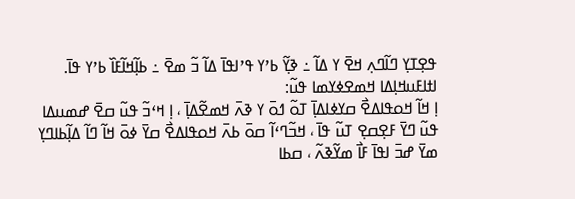ߟߐ߲ߠߌ߲ ߣߊ߬ߣߍ߲ ߞߐ߫ ߌ ߡߊ߬ ߸ ߢߌ߲߬ ߕߴߌ ߟߴߊߟߊ߫ ߡߊ߬ ߏ߬ ߘߐ߫ ߸ ߕߊ߲߬ߞߊ߬ߓߊ߰ ߕߴߌ ߟߊ߫.
ߊߙߊߓߎߞߊ߲ߡߊ ߞߘߐߦߌߘߊ ߟߎ߬:
ߊ߲ ߞߊ߬ ߞߋߟߊߡߐ߯ ߛߌߦߊߡߊ߲߫ ߠߋ߬ ߗߋ߫ ߌ ߢߍ߫ ߞߘߐ߬ߡߊ߲߫ ، ߊ߲ ߞߵߏ߬ ߟߎ߬ ߛߐ߫ ߝߘߎߡߊ ߟߎ߬ ߣߌ߫ ߓߐ߲ߛߐ߲ ߠߎ߬ ߟߊ߫ ، ߞߏ߬ߣߵߊ߬ ߛߋ߫ ߕߍ߫ ߞߋߟߊߡߐ߯ ߛߌ߫ ߦߋ߫ ߞߊ߬ ߣߊ߬ ߡߊ߲߬ߕߊߣߌ߲ ߘߌ߫ ߝߏ߫ ߊߟߊ߫ ߓߊ߯ ߘߌ߬ߢߍ߬ ، ߛߕߊ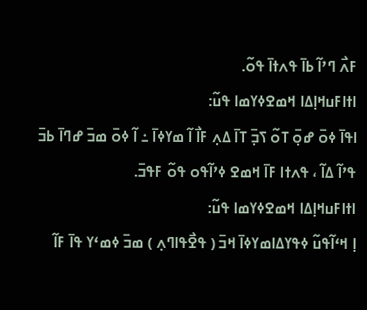ߓߍ߯ ߣߴߊ߬ ߕߊ߫ ߟߍߙߊ߫ ߟߋ߬.
ߊߙߊߓߎߞߊ߲ߡߊ ߞߘߐߦߌߘߊ ߟߎ߬:
ߊߟߊ߫ ߦߋ߫ ߝߋ߲߫ ߠߋ߬ ߖߏ߲߫ ߠߊ߫ ߡߍ߲ ߓߊ߯ ߊ߬ ߘߌߦߊ߫ ߸ ߊ߬ ߦߋ߫ ߘߏ߫ ߝߣߊ߫ ߕߏ߫ ߟߴߊ߬ ߡߊ߬ ، ߟߍߙߊ ߓߊ߫ ߞߘߐ ߦߴߊ߬ߟߋ ߟߋ߬ ߓߟߏ߫.
ߊߙߊߓߎߞߊ߲ߡߊ ߞߘߐߦߌߘߊ ߟߎ߬:
ߊ߲ ߞߵߊ߬ߟߎ߬ ߦߟߌߡߊߘߌߦߊ߫ ߞߏ߫ ( ߟߐ߯ߟߊߣߍ߲ ) ߘߏ߫ ߦߘߵߌ ߟߊ߫ ߓߊ߬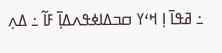߸ ߥߟߊ߫ ߊ߲ ߞߵߌ ߛߏߡߊߦߟߍߡߊ߲߫ ߓߊ߬ ߸ ߡߍ߲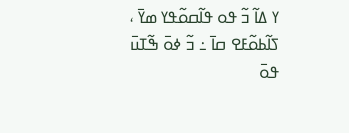ߌ ߡߊ߬ ߏ߬ ߟߋ ߟߊ߬ߛߋ߬ߟߌ ߘߌ߫ ، ߖߊ߬ߕߋ߬ߓߐ ߛߊ߫ ߸ ߏ߬ ߦߋ߫ ߒ߬ߠߎ߫ ߟߋ߫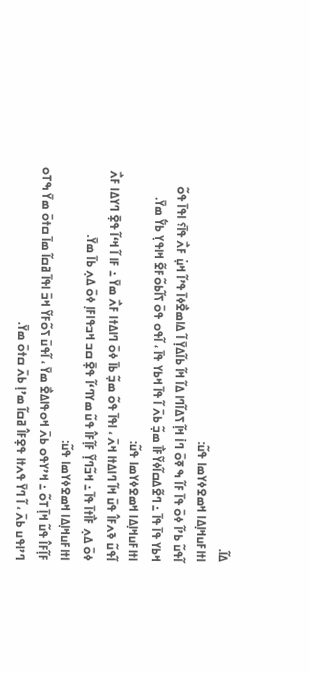ߡߊ߬.
ߊߙߊߓߎߞߊ߲ߡߊ ߞߘߐߦߌߘߊ ߟߎ߬:
ߊ߬ߟߎ߬ ߕߴߊ߬ ߦߋ߫ ߟߊ߫ ߓߊ߬ ߒ ߧߋ߫ ߣߊ߭ ߞߊ߲߬ ߖߡߊ߬ߣߊ ߡߊ߬ ߞߊ߬ ߕߊ߬ߡߌ߲߫ ߊ߬ ߡߊߘߐ߯ߦߊ߫ ߟߴߊ߬ ߞߎ߲߭ ߓߍ߯ ߟߊ߫؟ ߊߟߊ߫ ߟߋ߬ ߞߕߌ ߟߊ߫ ߟߊ߫ ߸ ߣߐ߬ߡߛߊ߬ߦߌ߬ߓߊ߯ ߘߏ߲߬ ߕߍ߫ ߊ߬ ߟߊ߫ ߞߕߌ ߟߊ߫ ، ߊ߬ߟߋ ߟߋ߫ ߖߊ߬ߕߋ߬ߓߐ߬ ߞߊߟߌ߲ ߕߌ߱ ߘߌ߫.
ߊߙߊߓߎߞߊ߲ߡߊ ߞߘߐߦߌߘߊ ߟߎ߬:
ߊ߬ߟߎ߬ ߢߍߓߊ߮ ߟߎ߫ ߞߊ߬ ߣߊߡߙߊ ߞߍ߫ ، ߊߟߊ߫ ߟߋ߬ ߘߏ߲߬ ߕߊ߫ ߦߋ߫ ߣߊߡߙߊ ߓߍ߯ ߘߌ߫ ߸ ߓߊ ߊ߬ ߞߵߊ߬ ߟߐ߲߫ ߣߌߡߊ ߓߍ߯ ߦߋ߫ ߡߍ߲ ߓߊ߯ߙߊ߫ ߟߊ߫ ߸ ߞߏ߬ߣߌ߲߬ ߓߊ߲߬ߓߊ߮ ߟߎ߬ ߘߌߣߵߊ߬ ߟߐ߲߫ ߛߏ ߞߏߟߊߓߊ߲ ߦߋ߫ ߡߍ߲ ߕߊ߫ ߘߌ߫.
ߊߙߊߓߎߞߊ߲ߡߊ ߞߘߐߦߌߘߊ ߟߎ߬:
ߓߊ߲߬ߓߊ߮ ߟߎ߬ ߞߊ߲߫ ߠߋ߬ ߸ ߞߴߌߟߋ ߕߍ߫ ߞߋߟߊߡߐ߯ ߘߌ߫ ، ߊ߬ߟߎ߫ ߖߋ߬ߓߌ߬ ߞߏ߫ ߊߟߊ߫ ߥߛߊ߬ ߘߊ߫ ߛߙߋ߫ ߘߌ߫ ߒߠߋ ߣߴߊߟߎ ߕߍ߫ ، ߊ߬ ߣߌ߫ ߟߍߙߊ ߟߐ߲ߓߊ߮ ߥߛߊ߬ ߘߴߊ߲ ߕߍ߫ ߛߙߋ߫ ߘߌ߫.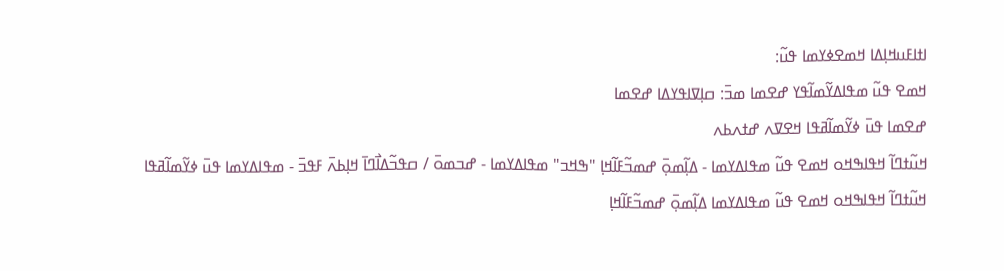ߊߙߊߓߎߞߊ߲ߡߊ ߞߘߐߦߌߘߊ ߟߎ߬:
ߞߘߐ ߟߎ߬ ߘߟߊߡߌ߬ߘߊ߬ߟߌ ߝߐߘߊ ߘߏ߫: ߛߊ߲ߜߊߟߌߡߊ ߝߐߘߊ
ߝߐߘߊ ߟߎ߫ ߦߌ߬ߘߊ߬ߥߟߊ ߞߐߜߍ ߝߙߍߕߍ
ߞߎ߬ߙߣߊ߬ ߞߟߊߒߞߋ ߞߘߐ ߟߎ߬ ߘߟߊߡߌߘߊ - ߡߊ߲߬ߘߋ߲߫ ߝߘߏ߬ߓߊ߬ߞߊ߲ "ߒߞߏ" ߘߟߊߡߌߘߊ - ߝߏߘߋ߫ / ߛߟߏ߬ߡߊ߯ߣߊ߫ ߞߊ߲ߕߍ߫ ߓߟߏ߫ - ߘߟߊߡߌߘߊ ߟߎ߫ ߦߌ߬ߘߊ߬ߥߟߊ
ߞߎ߬ߙߣߊ߬ ߞߟߊߒߞߋ ߞߘߐ ߟߎ߬ ߘߟߊߡߌߘߊ ߡߊ߲߬ߘߋ߲߫ ߝߘߏ߬ߓߊ߬ߞߊ߲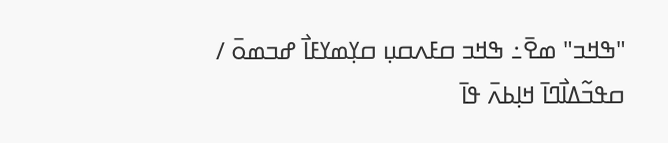"ߒߞߏ" ߘߐ߫߸ ߒߞߏ ߛߓߍߛߎ߲ ߛߌ߲ߘߌߓߊ߯ ߝߏߘߋ߫ / ߛߟߏ߬ߡߊ߯ߣߊ߫ ߞߊ߲ߕߍ߫ ߟߊ߫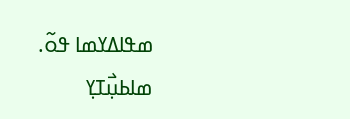ߘߟߊߡߌߘߊ ߟߋ߬.
ߘߊߕߎ߲߯ߠߌ߲